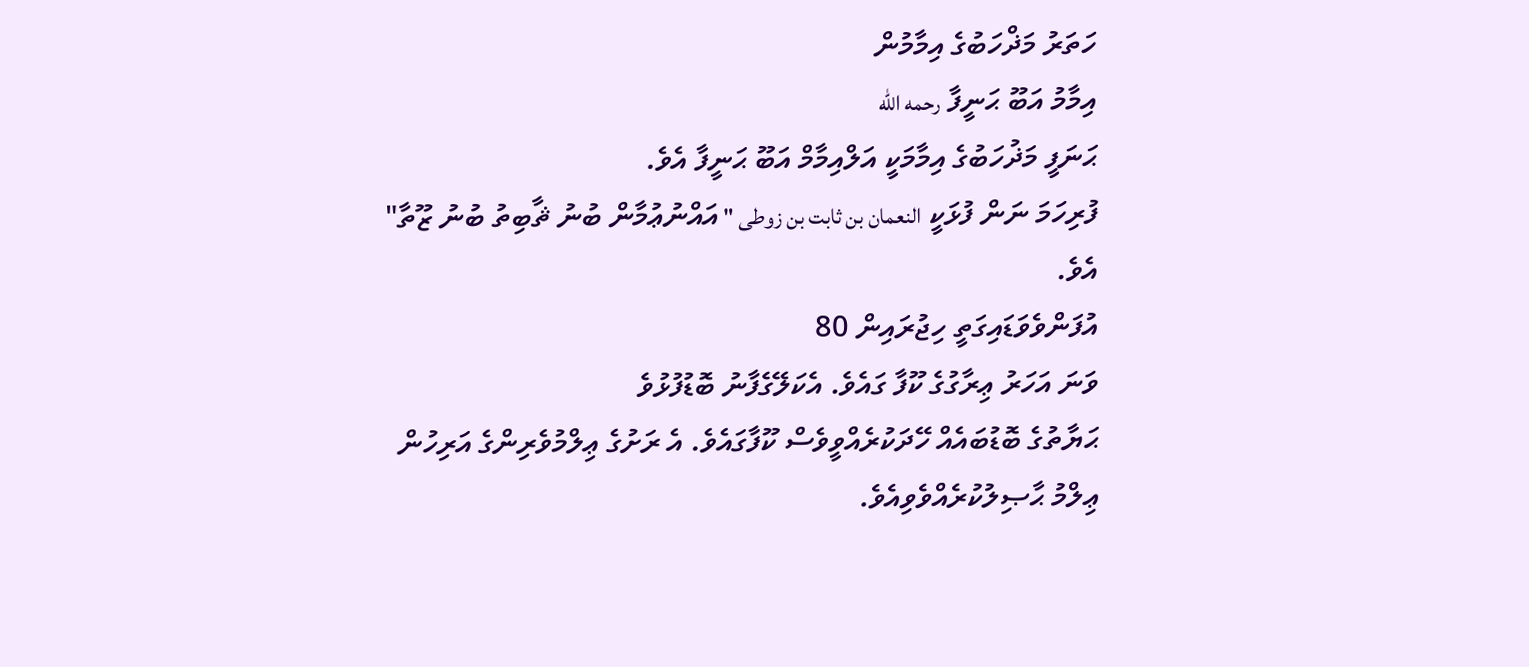ހަތަރު މަޛްހަބުގެ އިމާމުން
އިމާމު އަބޫ ޙަނީފާ رحمه الله
ޙަނަފީ މަޛުހަބުގެ އިމާމަކީ އަލްއިމާމް އަބޫ ޙަނީފާ އެވެ.
ފުރިހަމަ ނަން ފުޅަކީ النعمان بن ثابت بن زوطى " އައްނުޢުމާން ބުނު ޘާބިތު ބުނު ޒޫތާ"
އެވެ.
އުފަންވެވަޑައިގަތީ ހިޖުރައިން 80
ވަނަ އަހަރު ޢިރާގުގެ ކޫފާ ގައެވެ. އެކަލޭގެފާނު ބޮޑުފުޅުވެ
ޙަޔާތުގެ ބޮޑުބައެއް ހޭދަކުރެއްވީވެސް ކޫފާގައެވެ. އެ ރަށުގެ ޢިލްމުވެރިންގެ އަރިހުން
ޢިލްމު ޙާޞިލުކުރެއްވެވިއެވެ.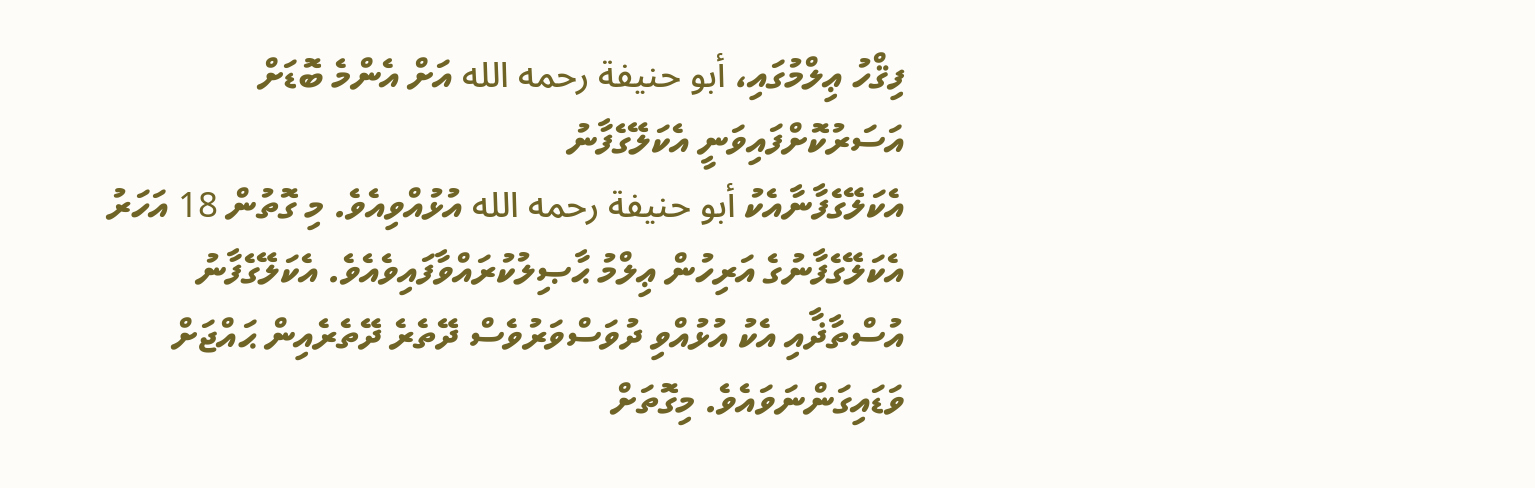ފިޤްހު ޢިލްމުގައި، أبو حنيفة رحمه الله އަށް އެންމެ ބޮޑަށް އަސަރުކޮށްފައިވަނީ އެކަލޭގެފާނު
އެކަލޭގެފާނާއެކު أبو حنيفة رحمه الله އުޅުއްވިއެވެ. މި ގޮތުން 18 އަހަރު
އެކަލޭގެފާނުގެ އަރިހުން ޢިލްމު ޙާޞިލުކުރައްވާފައިވެއެވެ. އެކަލޭގެފާނު
އުސްތާޛާއި އެކު އުޅުއްވި ދުވަސްވަރުވެސް ދޭތެރެ ދޭތެރެއިން ޙައްޖަށް
ވަޑައިގަންނަވައެވެ. މިގޮތަށް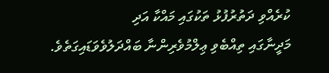ކުރެއްވި ދަތުރުފުޅު ތަކުގައި މައްކާ އަދި
މަދީނާގައި ތިއްބެވި ޢިލްމުވެރިންނާ ބައްދަލުވެވަޑައިގަތެވެ.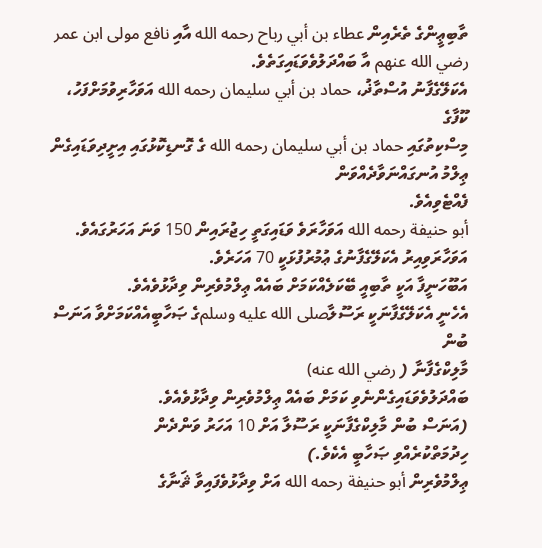ތާބިޢީންގެ ތެރެއިން عطاء بن أبي رباح رحمه الله އާއި نافع مولى ابن عمر رضي الله عنهم އާ ބައްދަލުވެވަޑައިގަތެވެ.
އެކަލޭގެފާނު އުސްތާޛު، حماد بن أبي سليمان رحمه الله އަވަހާރިވުމަށްފަހު، ކޫފާގެ
މިސްކިތުގައި حماد بن أبي سليمان رحمه الله ގެ ގޮނޑިކޮޅުގައި އިށީދިވަޑައިގެން ޢިލްމު އުނގައްނަވާދެއްވަން
ފެއްޓެވިއެވެ.
أبو حنيفة رحمه الله އަވަހާރަވެ ވަޑައިގަތީ ހިޖުރައިން 150 ވަނަ އަހަރުގައެވެ. އަވަހާރަވިއިރު އެކަލޭގެފާނުގެ ޢުމުރުފުޅަކީ 70 އަހަރެވެ.
އަބޫހަނީފާ އަކީ ތާބިއީ ބޭކަލެއްކަމަށް ބައެއް ޢިލްމުވެރިން ވިދާޅުވެއެވެ.
އެހެނީ އެކަލޭގެފާނަކީ ރަސޫލާصلى الله عليه وسلمގެ ޞަހާބީއެއްކަމަށްވާ އަނަސް ބުން
މާލިކްގެފާނާ ( رضي الله عنه)
ބައްދަލުވެވަޑައިގެންނެވި ކަމަށް ބައެއް ޢިލްމުވެރިން ވިދާޅުވެއެވެ.
(އަނަސް ބުން މާލިކްގެފާނަކީ ރަސޫލާ އަށް 10 އަހަރު ވަންދެން
ހިދުމަތްކުރެއްވި ޞަހާބީ އެކެވެ.)
ޢިލްމުވެރިން أبو حنيفة رحمه الله އަށް ވިދާޅުވެފައިވާ ޘަނާގެ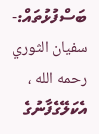ބަސްފުޅުތައް:-
سفيان الثوري رحمه الله ، އެކަލޭގެފާނުގެ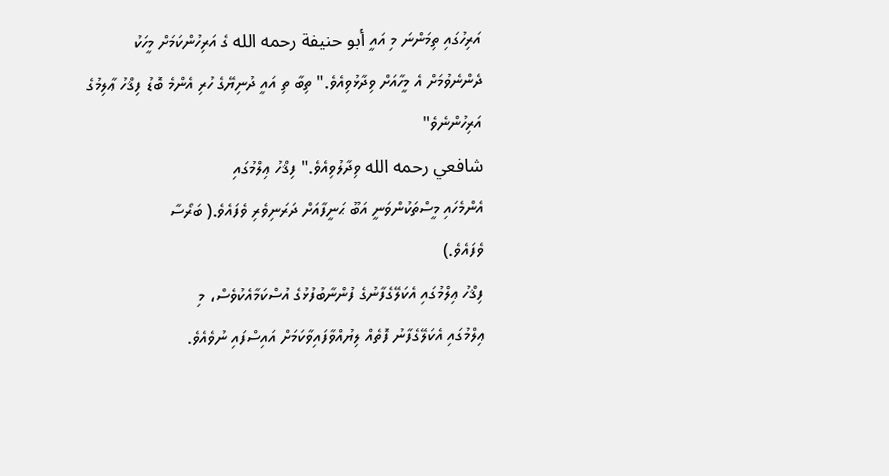އަރިހުގައި ތިމަންނަ މި އައީ أبو حنيفة رحمه الله ގެ އަރިހުންކަމަށް މީހަކު
ދެންނެވުމަށް އެ މީހާއަށް ވިދާޅުވިއެވެ." ތިބާ ތި އައީ ދުނިޔޭގެ ހުރި އެންމެ ބޮޑު ފިޤްހު ޢާލިމުގެ
އަރިހުންނެވެ"
شافعي رحمه الله ވިދާލުވިއެވެ." ފިޤްހު ޢިލްމުގައި
އެންމެހައި މީސްތަކުންވަނީ އަބޫ ޙަނީފާއަށް ދަރަނިވެރި ވެފައެވެ.( ބަރޯސާ
ވެފައެވެ.)
ފިޤްހު ޢިލްމުގައި އެކަލޭގެފާނުގެ ފުންނާބުފުޅުގެ އުސްކަމާއެކުވެސް، މި
ޢިލްމުގައި އެކަލޭގެފާނު ފޮތެއް ލިޔުއްވާފައިވާކަމަށް އައިސްފައި ނުވެއެވެ.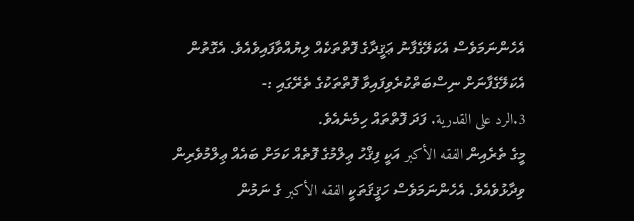އެހެންނަމަވެސް އެކަލޭގެފާނު ޢަޤީދާގެ ފޮތްތަކެއް ލިޔުއްވާފައިވެއެވެ. އެގޮތުން
އެކަލޭގެފާނަށް ނިސްބަތްކުރެވިފައިވާ ފޮތްތަކުގެ ތެރޭގައި :-
3.الرد على القدرية. ފަދަ ފޮތްތައް ހިމެނެއެވެ.
މީގެ ތެރެއިން الفقه الأكبر އަކީ ފިޤްހު ޢިލްމުގެ ފޮތެއް ކަމަށް ބައެއް ޢިލްމުވެރިން
ވިދާޅުވެއެވެ. އެހެންނަމަވެސް ހަޤީޤަތަކީ الفقه الأكبر ގެ ނަމުން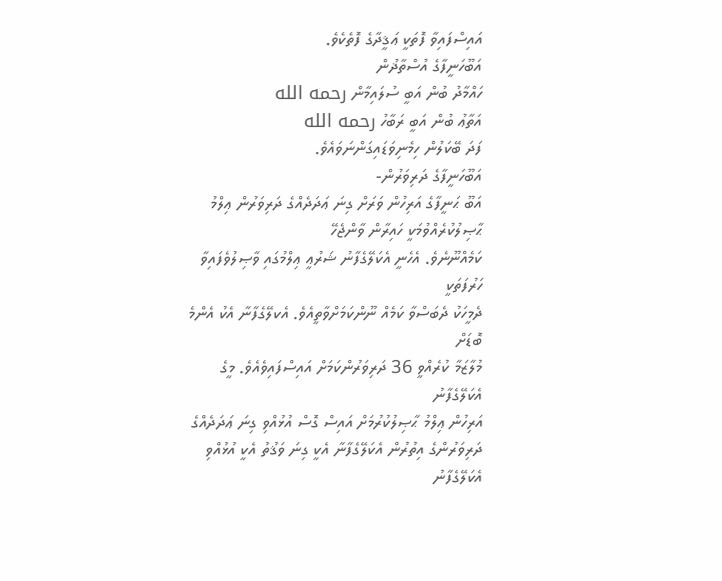އައިސްފައިވާ ފޮތަކީ ޢަޤީދާގެ ފޮތެކެވެ.
އަބޫހަނީފާގެ އުސްތާޛުން
ހައްމާދު ބުން އަބީ ސުލައިމާން رحمه الله
އަތާޢު ބުން އަބީ ރަބާހު رحمه الله
ފަދަ ބޭކަލުން ހިމެނިވަޑައިގަންނަވައެވެ.
އަބޫހަނީފާގެ ދަރިވަރުން-
އަބޫ ޙަނީފާގެ އަރިހުން ވަރަށް ގިނަ ޢަދަދެއްގެ ދަރިވަރުން ޢިލްމު
ޙާޞިލުކުރެއްވުމަކީ ހައިރާން ވާންޖެހޭ
ކަމެއްނޫނެވެ. އެހެނީ އެކަލޭގެފާނު ޝަރުޢީ ޢިލްމުގައި ވާޞިލުވެފައިވާ ހަރުފަތަކީ
ދެމީހަކު ދެބަސްވާ ކަމެއް ނޫންކަމަށްވާތީއެވެ. އެކލޭގެފާނާ އެކު އެންމެ ބޮޑަށް
މުލާޒަމާ ކުރެއްވީ 36 ދަރިވަރުންކަމަށް އައިސްފައިވެއެވެ. މީގެ އެކަލޭގެފާނު
އަރިހުން ޢިލްމު ޙާޞިލުކުރުމަށް އައިސް ގޮސް އުޅުއްވި ގިނަ ޢަދަދެއްގެ
ދަރިވަރުންގެ އިތުރުން އެކަލޭގެފާނާ އެކީ ގިނަ ވަޤުތު އެކީ އުޅުއްވި އެކަލޭގެފާނު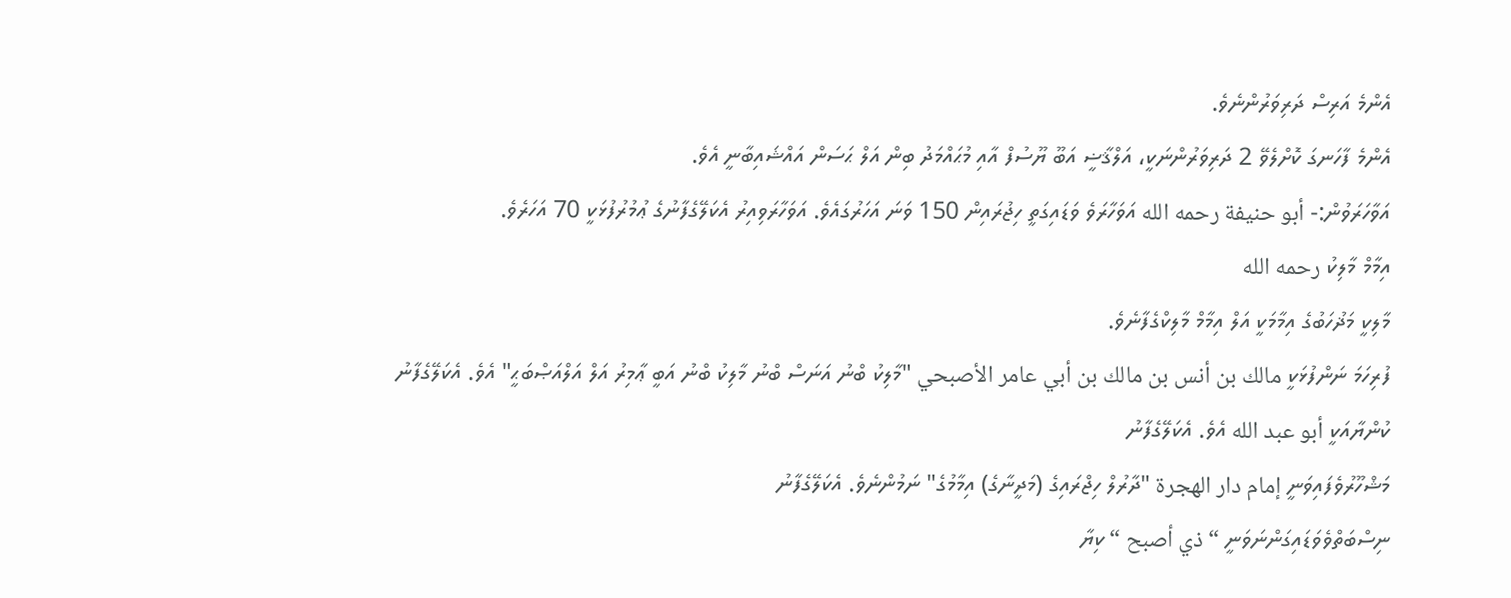އެންމެ އަރިސް ދަރިވަރުންނެވެ.
އެންމެ ފާހަނގަ ކޮށްލެވޭ 2 ދަރިވަރުންނަކީ، އަލްޤާޟީ އަބޫ ޔޫސުފް އާއި މުޙައްމަދު ބިން އަލް ޙަސަން އައްޝައިބާނީ އެވެ.
އަވާހަރަވުން:- أبو حنيفة رحمه الله އަވަހާރަވެ ވަޑައިގަތީ ހިޖުރައިން 150 ވަނަ އަހަރުގައެވެ. އަވަހާރަވިއިރު އެކަލޭގެފާނުގެ ޢުމުރުފުޅަކީ 70 އަހަރެވެ.
އިމާމް މާލިކު رحمه الله
މާލިކީ މަޛުހަބުގެ އިމާމަކީ އަލް އިމާމް މާލިކްގެފާނެވެ.
ފުރިހަމަ ނަންފުޅަކީ مالك بن أنس بن مالك بن أبي عامر الأصبحي "މާލިކު ބްނު އަނަސް ބްނު މާލިކު ބްނު އަބީ ޢާމިރު އަލް އަލްއަޞްބަޙީ" އެވެ. އެކަލޭގެފާނު
ކުންޔާއަކީ أبو عبد الله އެވެ. އެކަލޭގެފާނު
މަޝްހޫރުވެފައިވަނީ إمام دار الهجرة "ދާރުލް ހިޖްރައިގެ (މަދީނާގެ) އިމާމުގެ" ނަމުންނެވެ. އެކަލޭގެފާނު
ނިސްބަތްވެވަޑައިގަންނަވަނީ “ذي أصبح “ ކިޔާ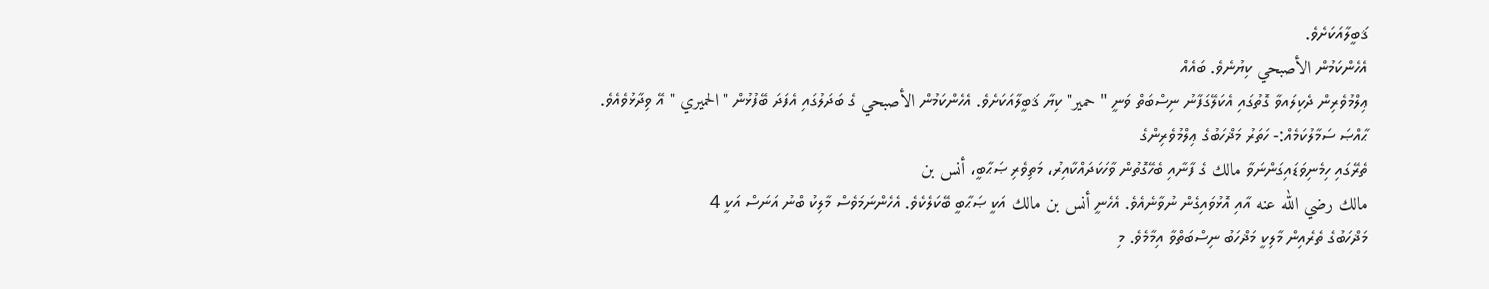ޤަބީލާއަކަށެވެ.
އެހެންކަމުން الأصبحي ކިޔުނެވެ. ބައެއް
ޢިލްމުވެރިން ދެކިލައވާ ގޮތުގައި އެކަލޭގަފާނު ނިސްބަތް ވަނީ " حمير" ކިޔާ ޤަބީލާއަކަށެވެ. އެހެންކަމުން الأصبحي ގެ ބަދަލުގައި އެފަދަ ބޭފުޅުން "الحميري " އޭ ވިދާޅުވެއެވެ.
ޙާއްޞަ ސަމާލުކަމެއް:- ހަތަރު މަޛްހަބުގެ ޢިލްމުވެރިންގެ
ތެރޭގައި ހިމެނިވަޑައިގަންނަވާ مالك ގެ ފާނާއި ބެހޭގޮތުން ވާހަކަދައްކާއިރު، މަތިވެރި ޞަޙާބީ، أنس بن
مالك رضي الله عنه އާއި އޮޅުވައިގެން ނުވާނެއެވެ. އެހެނީ أنس بن مالك އަކީ ޞަޙާބީ ބޭކަލެކެވެ. އެހެންނަމަވެސް މާލިކު ބްނު އަނަސް އަކީ 4
މަޛްހަބުގެ ތެރެއިން މާލިކީ މަޛްހަބު ނިސްބަތްވާ އިމާމެވެ. މި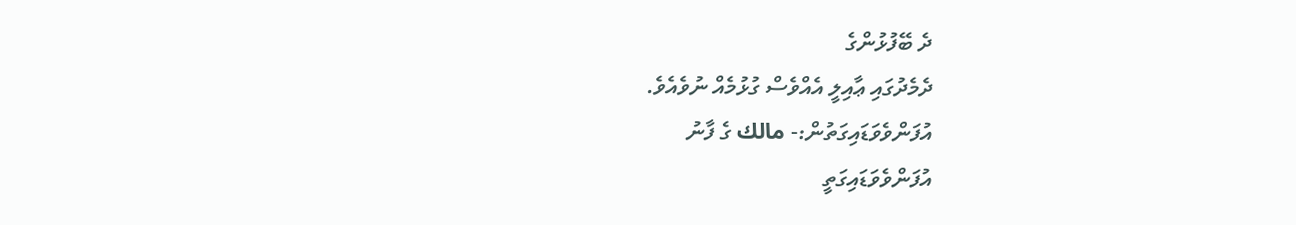ދެ ބޭފުޅުންގެ
ދެމެދުގައި ޢާއިލީ އެއްވެސް ގުޅުމެއް ނުވެއެވެ.
އުފަންވެވަޑައިގަތުން:- مالك ގެ ފާނު
އުފަންވެވަޑައިގަތީ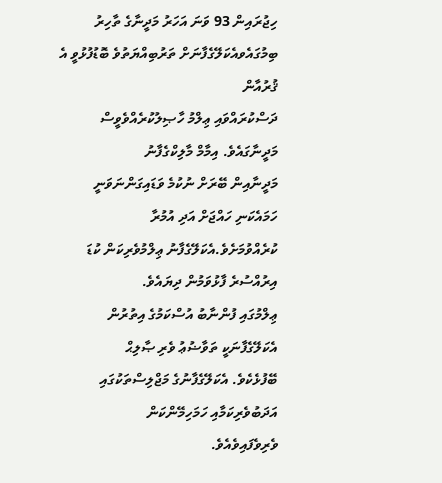ހިޖުރައިން 93 ވަނަ އަހަރު މަދީނާގެ ތާހިރު
ބިމުގައެވއެކަލޭގެފާނަށް ތަރުބިއްޔަތުވެ ބޮޑުފުޅުވީ އެ ޤުރުއާން
ދަސްކުރައްވައި ޢިލްމު ހާޞިލުކުރެއްވެވީސް މަދީނާގައެވެ. އިމާމް މާލިކްގެފާނު
މަދީނާއިން ބޭރަށް ނުކުމެ ވަޑައިގަންނަވަނީ ހަމައެކަނި ހައްޖަށް އަދި އުމުރާ
ކުރެއްވުމަށެވެ.އެކަލޭގެފާނު ޢިލްމުވެރިކަން ކުޑަ އިރުއްސުރެ ފާޅުވަމުން ދިޔައެވެ.
ޢިލްމުގައި ފުންނާބު އުސްކަމުގެ އިތުރުން އެކަލޭގެފާނަކީ ތަވާޟުޢު ވެރި ޞާލިޙް
ބޭފުޅެކެވެ. އެކަލޭގެފާނުގެ މަޖްލިސްތަކުގައި އަދަބުވެރިކަމާއި ހަމަހިމޭންކަން
ވެރިވެފައިވެއެވެ.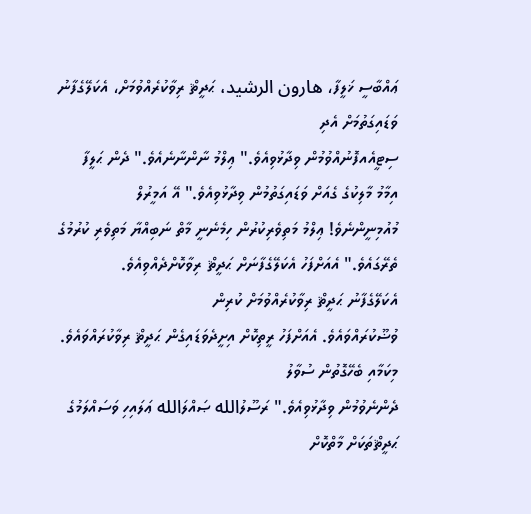ޢައްބާސީ ޚަލީފާ، هارون الرشيد، ޙަދީޘް ރިވާކުރެއްވުމަށް، އެކަލޭގެފާނު ވަޑައިގަތުމަށް އެދި
ސިޓީއެއފޮނުއްވުމުން ވިދާޅުވިއެވެ." ޢިލްމު ނާންނާނެއެވެ." ދެން ޙަލީފާ
އިމާމު މާލިކުގެ ގެއަށް ވަޑައިގަތުމުން ވިދާޅުވިއެވެ." އޭ އަމީރުލް
މުއުމިނީންނެވެ! ޢިލްމު މަތިވެރިކުރުން ހިމެނެނީ މާތް ނަބިއްޔާ މަތިވެރި ކުރުމުގެ
ތެރޭގައެވެ." އެއަށްފަހު އެކަލޭގެފާނަށް ޙަދީޘް ރިވާކޮށްދެއްވިއެވެ.
އެކަލޭގެފާނު ޙަދީޘް ރިވާކުރެއްވުމަށް ކުރިން
ވުޟޫކުރައްވައެވެ. އެއަށްފަހު ރީތިކޮށް އިށީދެވަޑައިގެން ޙަދީޘް ރިވާކުރައްވައެވެ. މިކަމާއި ބެހޭގޮތުން ސުވާލު
ދެންނެވުމުން ވިދާޅުވިއެވެ." ރަސޫލުالله ޞައްލަالله ޢަލައިހި ވަސައްލަމުގެ
ޙަދީޘްތަކަށް މާތްކޮށް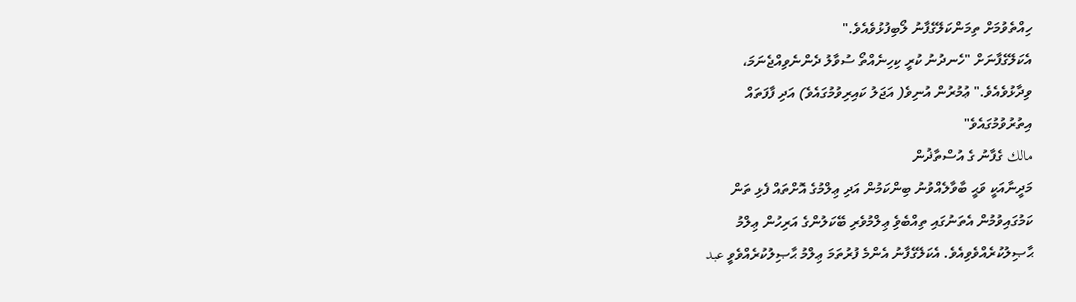ހިއްތެވުމަށް ތިމަންކަލޭގެފާނު ލޯބިފުޅުވެއެވެ."
އެކަލޭގެފާނަށް "ހެނދުނު ކުރީ ކިހިނެއްތޯ ސުވާލު ދެންނެވިއްޖެނަމަ،
ވިދާޅުވެއެވެ." ޢުމުރުން އުނިވެ( އަޖަލު ކައިރިވުމުގައެވެ) އަދި ފާފަތައް
އިތުރުވުމުގައެވެ"
مالك ގެފާނު ގެ އުސްތާޛުން
މަދީނާއަކީ ވަޙީ ބާވާލެއްވުނު ބިންކަމުން އަދި ޢިލްމުގެ އޮށްތައް ފެޅި ތަން
ކަމުގައިވުމުން އެތަނުގައި ތިއްބެވެި ޢިލްމުވެރި ބޭކަލުންގެ އަރިހުން ޢިލްމު
ޙާޞިލުކުރެއްވެވިއެވެ. އެކަލޭގެފާނު އެންމެ ފުރުތަމަ ޢިލްމު ޙާޞިލުކުރެއްވެވީ عبد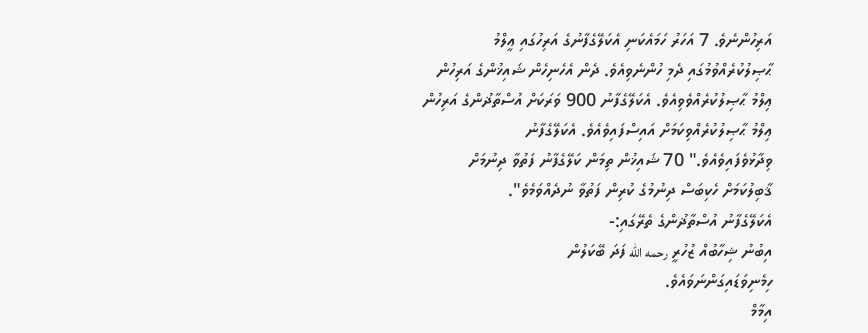އަރިހުންނެވެ. 7 އަހަރު ހަމައެކަނި އެކަލޭގެފާނުގެ އަރިހުގައި ޢީލްމު
ޙާޞިލުކުރެއްވުމުގައި ދެމި ހުންނެވިއެވެ. ދެން އެހެނިހެން ޝައިޚުންގެ އަރިހުން
ޢިލްމު ޙާޞިލުކުރެއްވެވިއެވެ. އެކަލޭގެފާނު 900 ވަރަކަށް އުސްތާޛުންގެ އަރިހުން
ޢިލްމު ޙާޞިލުކުރެއްވިކަމަށް އައިސްފައިވެއެވެ. އެކަލޭގެފާނު
ވިދާޅުވެފައިވެއެވެ." 70 ޝައިޚުން ތިމަން ކަލޭގެފާނު ފަތުވާ ދިނުމަށް
ޤާބިލުކަމަށް ހެކިބަސް ދިނުމުގެ ކުރިން ފަތުވާ ނުދެއްވަމެވެ".
އެކަލޭގެފާނު އުސްތާޛުންގެ ތެރޭގައި:-
އިބުނު ޝިހާބުއް ޒުހުރީ رحمه الله ފަދަ ބޭކަލުން
ހިމެނިވަޑައިގަންނަވައެވެ.
އިމާމް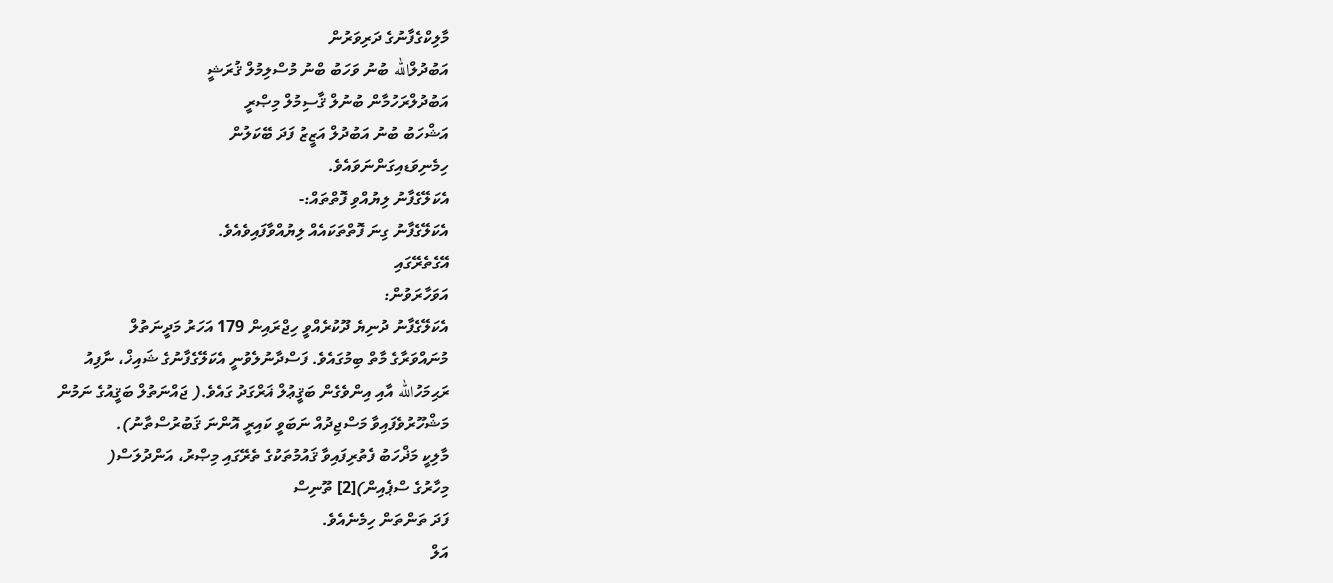މާލިކްގެފާނުގެ ދަރިވަރުން
އަބުދުލްالله ބުނު ވަހަބު ބްނު މުސްލިމުލް ޤުރަޝީ
އަބުދުލްރަހުމާން ބުނުލް ޤާސިމުލް މިޞްރީ
އަޝްހަބު ބުނު އަބުދުލް އަޒީޒު ފަދަ ބޭކަލުން
ހިމެނިވަޑއިގަންނަވައެވެ.
އެކަލޭގެފާނު ލިޔުއްވި ފޮތްތައް:-
އެކަލޭގެފާނު ގިނަ ފޮތްތަކައެއް ލިޔުއްވާފައިވެއެވެ.
އޭގެތެރޭގައި
އަވަހާރަވުން:
އެކަލޭގެފާނު ދުނިޔެ ދޫކުރެއްވީ ހިޖްރައިން 179 އަހަރު މަދީނަތުލް
މުނައްވަރާގެ މާތް ބިމުގައެވެ. ފަސްދާނުލެވުނީ އެކަލޭގެފާނުގެ ޝައިޚް، ނާފިއު
ރަޙިމަހުالله އާއި އިންވެގެން ބަޤީޢުލް ޣަރްގަދު ގައެވެ.( ޖައްނަތުލް ބަޤީއުގެ ނަމުން
މަޝްހޫރުވެފައިވާ މަސްޖިދުއް ނަބަވީ ކައިރީ އޮންނަ ޤަބުރުސްތާނު).
މާލިކީ މަޛްހަބު ފެތުރިފައިވާ ޤައުމުތަކުގެ ތެރޭގައި މިޞްރު، އަންދުލަސް(
މިހާރުގެ ސްޕެއިން)[2] ތޫނިސް
ފަދަ ތަންތަން ހިމެނެއެވެ.
އަލް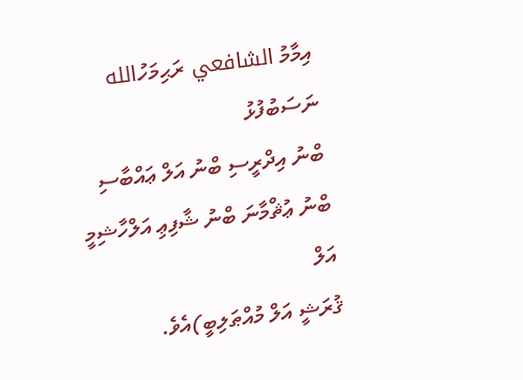އިމާމު الشافعي ރަޙިމަހުالله
ނަސަބުފުޅު
ބްނު އިދްރީސި ބްނު އަލް ޢައްބާސި ބްނު ޢުޘްމާނަ ބްނު ޝާފިޢި އަލްހާޝިމީ އަލް
ޤުރަޝީ އަލް މުއްޠަލިބީ)އެވެ.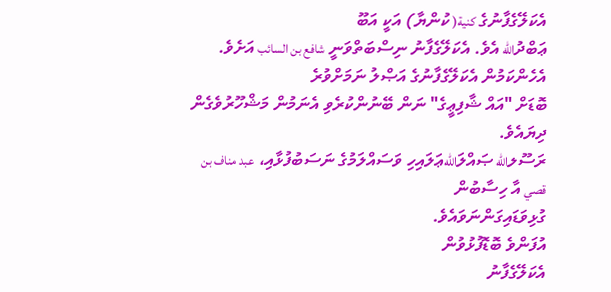އެކަލޭގެފާނުގެ كنية( ކުންޔާ) އަކީ އަބޫ
ޢަބްދުالله އެވެ. އެކަލޭގެފާނު ނިސްބަތްވަނީ شافع بن السائب އަށެވެ. އެހެންކަމުން އެކަލޭގެފާނުގެ އަޞްލު ނަމަށްވުރެ
ބޮޑަށް "އައް ޝާފިޢީގެ" ނަން ބޭނުންކުރެވި އެނަމުން މަޝްހޫރުވެގެން
ދިޔައެވެ.
ރަސޫލالله ޞައްލަاللهޢަލައިހި ވަސައްލަމުގެ ނަސަބުފުޅާއި، عبد مناف بن قصي އާ ހިސާބުން
ގުޅިވަޑައިގަންނަވައެވެ.
އުފަންވެ ބޮޑޮފުޅުވުން
އެކަލޭގެފާނު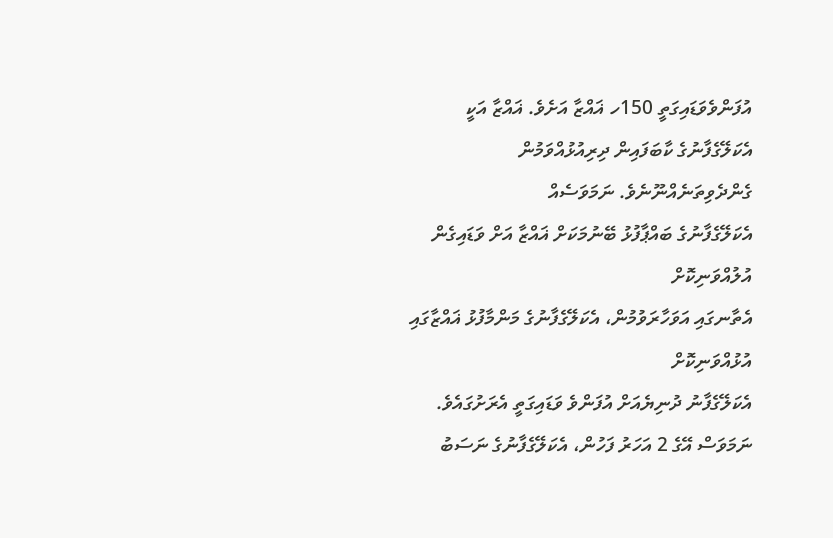އުފަންވެވަޑައިގަތީ 150ހ ޣައްޒާ އަށެވެ. ޣައްޒާ އަކީ
އެކަލޭގެފާނުގެ ކާބަފައިން ދިރިއުޅުއްވަމުން ގެންދެވިތަނެއްނޫނެވެ. ނަމަވަސެއް
އެކަލޭގެފާނުގެ ބައްޕާފުޅު ބޭނުމަކަށް ޣައްޒާ އަށް ވަޑައިގެން އުލުއްވަނިކޮށް
އެތާނގައި އަވަހާރަވުމުން، އެކަލޭގެފާނުގެ މަންމާފުޅު ޣައްޒާގައި އުޅުއްވަނިކޮށް
އެކަލޭގެފާނު ދުނިޔެއަށް އުފަންވެ ވަޑައިގަތީ އެރަށުގައެވެ.
ނަމަވަސް އޭގެ 2 އަހަރު ފަހުން، އެކަލޭގެފާނުގެ ނަސަބު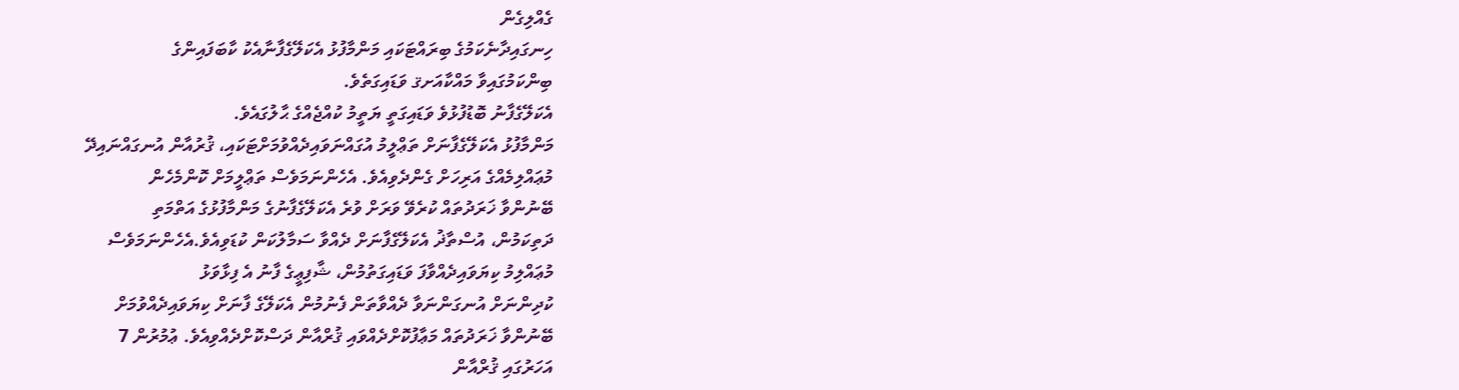ގެއްލިގެން
ހިނގައިދާނެކަމުގެ ބިރައްޓަކައި މަންމާފުޅު އެކަލޭގެފާނާއެކު ކާބަފައިންގެ
ބިންކަމުގައިވާ މައްކާއަށޤ ވަޑައިގަތެވެ.
އެކަލޭގެފާނު ބޮޑުފުޅުވެ ވަޑައިގަތީ ޔަތީމު ކުއްޖެއްގެ ޙާލުގައެވެ.
މަންމާފުޅު އެކަލޭގެފާނަށް ތަޢްލީމު އުގައްނަވައިދެއްވުމަށްޓަކައި، ޤުރުއާން އުނގައްނައިދޭ
މުޢައްލިމެއްގެ އަރިހަށް ގެންދެވިއެވެ. އެހެންނަމަވެސް ތަޢްލީމަށް ކޮންމެހެން
ބޭނުންވާ ޚަރަދުތައް ކުރެވޭ ވަރަށް ވުރެ އެކަލޭގެފާނުގެ މަންމާފުޅުގެ އަތްމަތި
ދަތިކަމުން، އުސްތާޛު އެކަލޭގެފާނަށް ދެއްވާ ސަމާލުކަން ކުޑަވިއެވެ.އެހެންނަމަވެސް
މުޢައްލިމު ކިޔަވައިދެއްވާފަ ވަޑައިގަތުމުން، ޝާފިޢީގެ ފާނު އެ ފިޅާވަޅު
ކުދިންނަށް އުނގަންނަވާ ދެއްވާތަން ފެނުމުން އެކަލޭގެ ފާނަށް ކިޔަވައިދެއްވުމަށް
ބޭނުންވާ ޚަރަދުތައް މަޢާފުކޮށްދެއްވައި ޤުރްއާން ދަސްކޮށްދެއްވިއެވެ. ޢުމުރުން 7
އަހަރުގައި ޤުރްއާން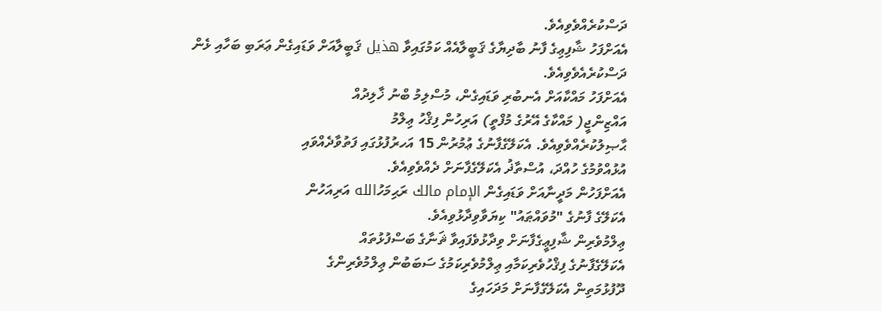ދަސްކުރެއްވެވިއެވެ.
އެއަށްފަހު ޝާފިޢިގެ ފާނު ބާދިޔާގެ ޤަބީލާއެއް ކަމުގައިވާ هذيل ޤަބީލާއަށް ވަޑައިގެން ޢަރަބި ބަހާއި ޅެން
ދަސްކުރެއެވެވިއެވެ.
އެއަށްފަހު މައްކާއަށް އެނބުރި ވަޑައިގެން، މުސްލިމު ބްނު ޚާލިދުއް
އައްޒިންޖީ( މައްކާގެ އޭރުގެ މުފްތީ) އަރިހުން ފިޤްހު ޢިލްމު
ޙާޞިލުކުރެއްވެވިއެވެ. އެކަލޭގެފާނުގެ ޢުމުރުން 15 އަހރުފުޅުގައި ފަތުވާދެއްވައި
އުޅުއްވުމުގެ ހުއްދަ، އުސްތާޛު އެކަލޭގެފާނަށް ދެއްވެވިއެވެ.
އެއަށްފަހުން މަދީނާއަށް ވަޑައިގެން الإمام مالك ރަޙިމަހުالله އަރިއަހުން
އެކަލޭގެ ފާނުގެ "މުވައްޠައު" ކިޔަވާވިދާޅުވިއެވެ.
ޢިލްމުވެރިން ޝާފިޢީގެފާނަށް ވިދާޅުވެފައިވާ ޘަނާގެ ބަސްފުޅުތައް
އެކަލޭގެފާނުގެ ފިޤްހުވެރިކަމާއި ޢިލްމުވެރިކަމުގެ ސަބަބުން ޢިލްމުވެރިންގެ
ދޫފުޅުމަތިން އެކަލޭގެފާނަށް މަދަހައިގެ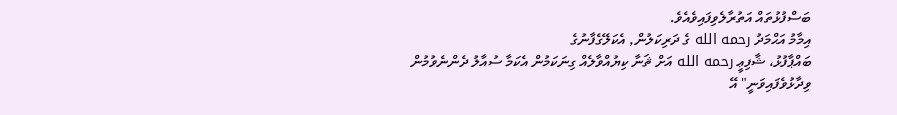ބަސްފުޅުތައް އަތުރާލެވިފައިވެއެވެ.
އިމާމު އަޙްމަދު رحمه الله ގެ ދަރިކަލުން, އެކަލޭގެފާނުގެ
ބައްޕާފުޅު، ޝާފިޢީ رحمه الله އަށް ޘަނާ ކިޔުއްވާލެއް ގިނަކަމުން އެކަމާ ސުއާލު ދެންނެވުމުން
ވިދާޅުވެފައިވަނީ" އޭ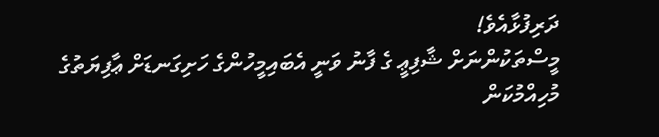ދަރިފުޅާއެވެ!
މީސްތަކުންނަށް ޝާފިޢީ ގެ ފާނު ވަނީ އެބައިމީހުންގެ ހަށިގަނޑަށް ޢާފިޔަތުގެ
މުހިއްމުކަން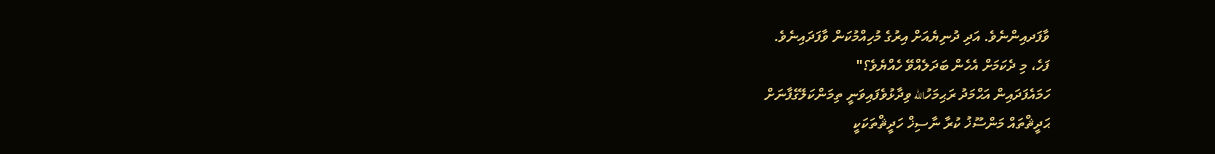ވާފަދއިންނެވެ. އަދި ދުނިޔެއަށް އިރުގެ މުހިއްމުކަން ވާފަދައިނެވެ.
ފަހެ، މި ދެކަމަށް އެހެން ބަދަލެއްވޭ ހެއްޔެވެ؟"
ހަމައެފަދައިން އަޙްމަދު ރަޙިމަހުالله ވިދާޅުވެފައިވަނީ ތިމަންކަލޭގެފާނަށް
ޙަދީޘްތައް މަންސޫޚު ކުރާ ނާސިޚް ހަދީޘްތަކަކީ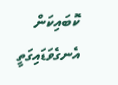ކޮބައިކަން އެނގެވަޑައިގަތީ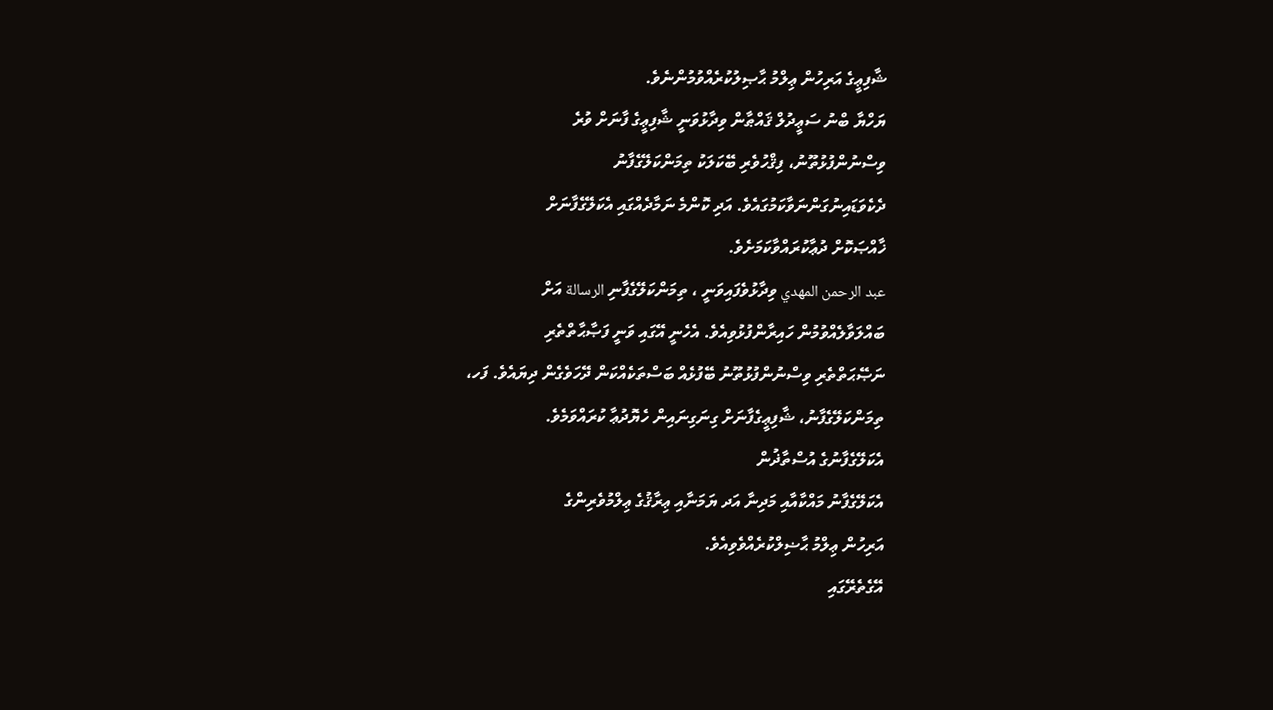ޝާފިޢީގެ އަރިހުން ޢިލްމު ޙާޞިލުކުރެއްވުމުންނެވެ.
ޔަހްޔާ ބްނު ސަޢީދުލް ޤައްޠާން ވިދާޅުވަނީ ޝާފިޢީގެ ފާނަށް ވުރެ
ވިސްނުންފުޅުތޫނު، ފިޤްހުވެރި ބޭކަލަކު ތިމަންކަލޭގެފާނު
ދެކެވަޑައިނުގަންނަވާކަމުގައެވެ. އަދި ކޮންމެ ނަމާދެއްގައި އެކަލޭގެފާނަށް
ޚާއްޞަކޮށް ދުޢާކުރައްވާކަމަށެވެ.
عبد الرحمن المهدي ވިދާޅުވެފައިވަނީ ، ތިމަންކަލޭގެފާނި الرسالة އަށް
ބައްލަވާލެއްވުމުން ހައިރާންފުޅުވިއެވެ. އެހެނީ އޭގައި ވަނީ ފަޞާޙާތްތެރި
ނަޞޭޙަތްތެރި ވިސްނުންފުޅުތޫނު ބޭފުޅެއް ބަސްތަކެއްކަން ދޭހަވެގެން ދިޔައެވެ. ފަހ،
ތިމަންކަލޭގެފާނު، ޝާފިޢީގެފާނަށް ގިނަގިނައިން ހެޔޮދުޢާ ކުރައްވަމެވެ.
އެކަލޭގެފާނުގެ އުސްތާޛުން
އެކަލޭގެފާނު މައްކާއާއި މަދިނާ އަދ ޔަމަނާއި ޢިރާޤުގެ ޢިލްމުވެރިންގެ
އަރިހުން ޢިލްމު ޙާޟިލްކުރެއްވެވިއެވެ.
އޭގެތެރޭގައި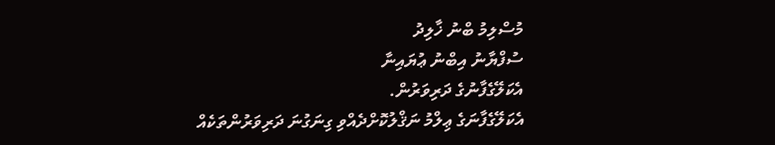މުސްލިމު ބްނު ޚާލިދު
ސުފްޔާނު އިބްނު ޢުޔައިނާ
އެކަލޭގެފާނުގެ ދަރިވަރުން.
އެކަލޭގެފާނަގެ ޢިލްމު ނަޤްލުކޮށްދެއްވި ގިނަގުނަ ދަރިވަރުންތަކެއް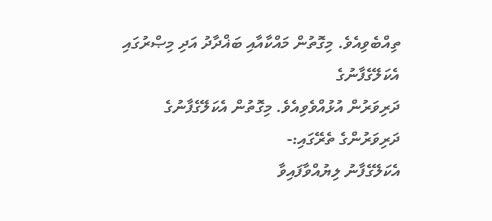ތިއްބެވިއެވެ. މިގޮތުން މައްކާއާއި ބަޣްދާދު އަދި މިޞްރުގައި އެކަލޭގެފާނުގެ
ދަރިވަރުން އުޅުއްވެވިއެވެ. މިގޮތުން އެކަލޭގެފާނުގެ ދަރިވަރުންގެ ތެރޭގައި:-
އެކަލޭގެފާނު ލިޔުއްވާފައިވާ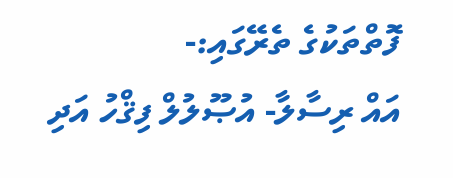ފޮތްތަކުގެ ތެރޭގައި:-
އައް ރިސާލާ- އުޞޫލުލް ފިޤްހު އަދި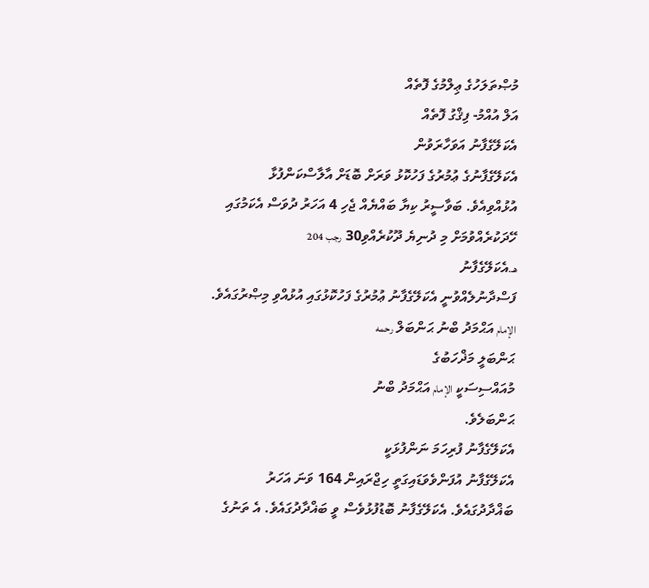މުޞްތަލަހުގެ ޢިލްމުގެ ފޮތެއް
އަލް އުއްމު- ފިޤްގު ފޮތެއް
އެކަލޭގެފާނު އަވަހާރަވުން
އެކަލޭގެފާނުގެ ޢުމުރުގެ ފަހުކޮޅު ވަރަށް ބޮޑަށް އާލާސްކަންފުޅާ
އުޅުއްވިއެވެ. ބަވާސީރު ކިޔާ ބައްޔެއް ޖެހި 4 އަހަރު ދުވަސް އެކަމުގައި
ހޭދަކުރެއްވުމަށް މި ދުނިޔެ ދޫކުރެއްވި30 رجب 204
هـ.އެކަލޭގެފާނު
ފަސްދާނުލެއްވުނީ އެކަލޭގެފާނު ޢުމުރުގެ ފަހުކޮޅުގައި އުޅުއްވި މިޞްރުގައެވެ.
الإمام އަޙްމަދު ބްނު ޙަންބަލް رحمه
ޙަންބަލީ މަޛްހަބުގެ
މުއައްސިސަކީ الإمام އަޙްމަދު ބްނު
ޙަންބަލެވެ.
އެކަލޭގެފާނު ފުރިހަމަ ނަންފުޅަކީ
އެކަލޭގެފާނު އުފަންވެވަޑައިގަތީ ހިޖްރައިން 164 ވަނަ އަހަރު
ބަޣްދާދުގައެވެ. އެކަލޭގެފާނު ބޮޑުފުޅުވެސް ވީ ބަޣްދާދުގައެވެ. އެ ތަނުގެ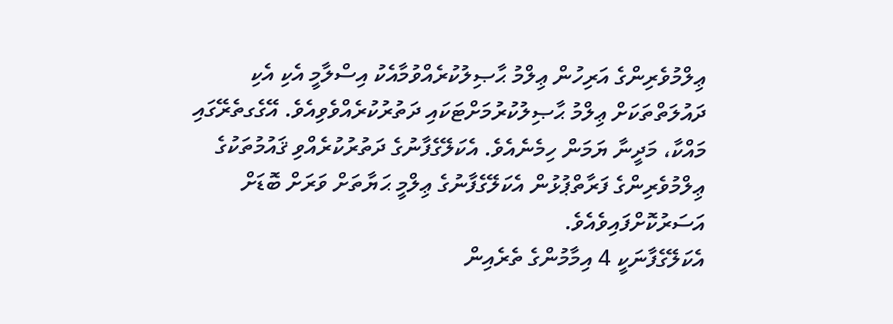ޢިލްމުވެރިންގެ އަރިހުން ޢިލްމު ޙާޞިލުކުރެއްވުމާއެކު އިސްލާމީ އެކި އެކި
ދައުލަތްތަކަށް ޢިލްމު ޙާޞިލުކުރުމަށްޓަކައި ދަތުރުކުރެއްވެވިއެވެ. އޭގެގތެރޭގައި
މައްކާ، މަދީނާ ޔަމަން ހިމެނެއެވެ. އެކަލޭގެފާނުގެ ދަތުރުކުރެއްވި ޤައުމުތަކުގެ
ޢިލްމުވެރިންގެ ފަރާތްޕުޅުން އެކަލޭގެފާނުގެ ޢިލްމީ ޙަޔާތަށް ވަރަށް ބޮޑަށް
އަސަރުކޮށްފައިވެއެވެ.
އެކަލޭގެފާނަކީ 4 އިމާމުންގެ ތެރެއިން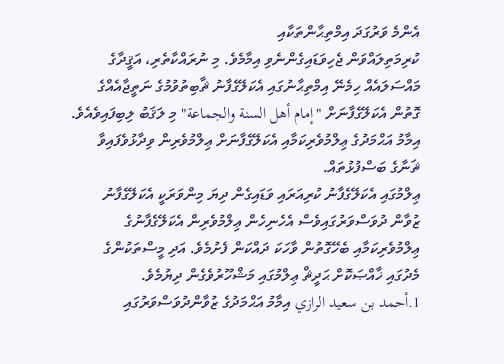އެންމެ ވަރުގަދަ އިމްތިޙާންތަކާއި
ކުރިމަތިލައްވަން ޖެހިވަޑައިގެންނެވި އިމާމެވެ. މި ނުރައްކާތެރި، އަޤީދާގެ
މައްސަލައެއް ހިމެނޭ އިމްތިޙާނުގައި އެކަލޭގެފާނު ޘާބިތުވުމުގެ ނަތީޖާއެއްގެ
ގޮތުން އެކަލޭގެފާނަށް "إمام أهل السنة والجماعة" މި ލަޤަބު ލިބިފައިވެއެވެ.
އިމާމު އަޙްމަދުގެ ޢިލްމުވެރިކަމާއި އެކަލޭގެފާނަށް ޢިލްމުވެރިން ވިދާޅުވެފައިވާ
ޘަނާގެ ބަސްފުޅުތައް.
ޢިލްމުގައި އެކަލޭގެފާނު ކުރިއަރައި ވަޑައިގެން ދިޔަ މިންވަރަކީ އެކަލޭގެފާނު
ޒުވާން ދުވަސްވަރުގައިވެސް އެހެނިހެން ޢިލްމުވެރިން އެކަލޭގެފާނުގެ
ޢިލްމުވެރިކަމާއި ބެހޭގޮތުން ވާހަކަ ދައްކަން ފެށުމެވެ. އަދި މީސްތަކުންގެ
މެދުގައި ޚާއްޞަކޮށް ޙަދީޘް ޢިލްމުގައި މަޝްހޫރުވެގެން ދިޔުމެވެ.
1.أحمد بن سعيد الرازي އިމާމު އަޙްމަދުގެ ޒުވާންދުވަސްވަރުގައި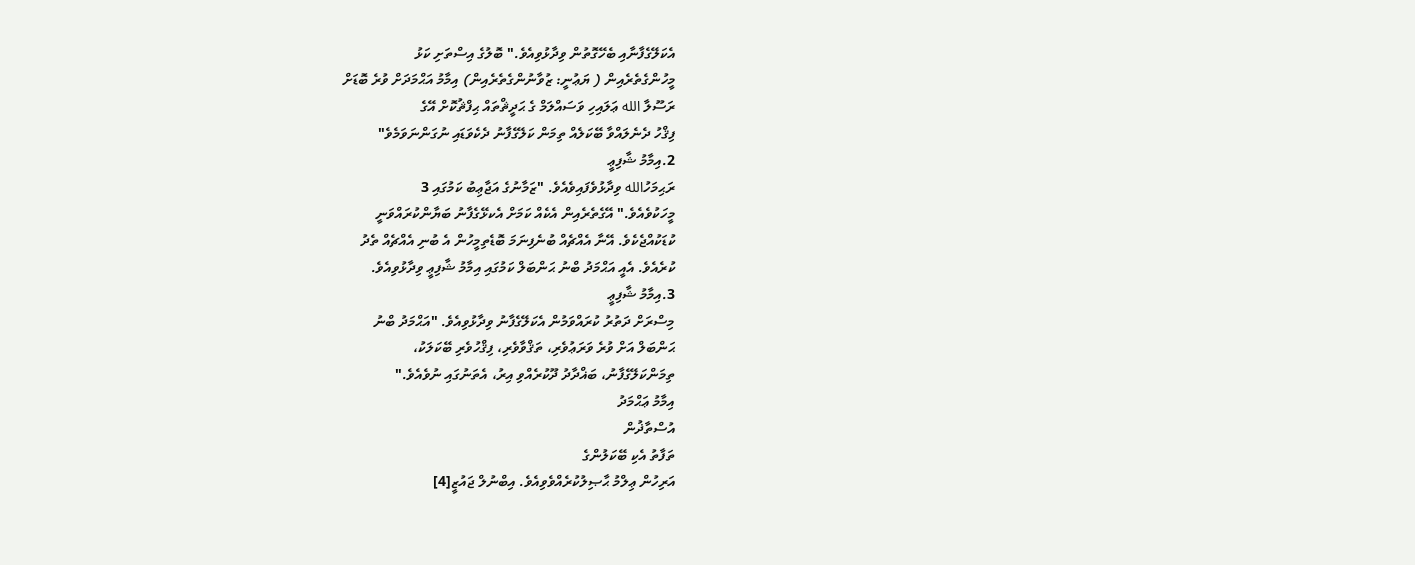އެކަލޭގެފާނާއި ބެހޭގޮތުން ވިދާޅުވިއެވެ." ބޮލުގެ އިސްތަށި ކަޅު
މީހުންގެތެރެއިން ( ޔަޢުނީ: ޒުވާނުންގެތެރެއިން) އިމާމު އަޙްމަދަށް ވުރެ ބޮޑަށް
ރަސޫލާ الله ޢަލައިހި ވަސައްލަމް ގެ ޙަދީޘްތައް ޙިފްޘުކޮށް އޭގެ
ފިޤްހު ދެނެލައްވާ ބޭކަލެއް ތިމަން ކަލޭގެފާނު ދެކެވަޑައި ނުގަންނަވަމެވެ"
2.އިމާމު ޝާފިޢީ
ރަޙިމަހުالله ވިދާޅުވެފައިވެއެވެ. "ޒަމާނުގެ އަޖާޢިބު ކަމުގައި 3
މީހަކުވެއެވެ." އޭގެތެރެއިން އެކެއް ކަމަށް އެކޅޭގެފާނު ބަޔާންކުރައްވަނީ
ކުޑަކުއްޖެކެވެ. އޭނާ އެއްޗެއް ބުނެފިނަމަ ބޮޑެތިމީހުން އެ ބުނި އެއްޗެއް ތެދު
ކުރެއެވެ. އެއީ އަޙްމަދު ބްނު ޙަންބަލް ކަމުގައި އިމާމު ޝާފިޢީ ވިދާޅުވިއެވެ.
3.އިމާމު ޝާފިޢީ
މިސްރަށް ދަތުރު ކުރައްވަމުން އެކަލޭގެފާނު ވިދާޅުވިއެވެ. "އަޙްމަދު ބްނު
ޙަންބަލް އަށް ވުރެ ވަރަޢުވެރި، ތަޤްވާވެރި، ފިޤްހުވެރި ބޭކަލަކު،
ތިމަންކަލޭގެފާނު، ބަޣްދާދު ދޫކުރެއްވި އިރު، އެތަނުގައި ނުވެއެވެ."
އިމާމު ޢަޙްމަދު
އުސްތާޛުން
ތަފާތު އެކި ބޭކަލުންގެ
އަރިހުން ޢިލްމު ޙާޞިލުކުރެއްވެވިއެވެ. އިބްނުލް ޖައުޒީ[4]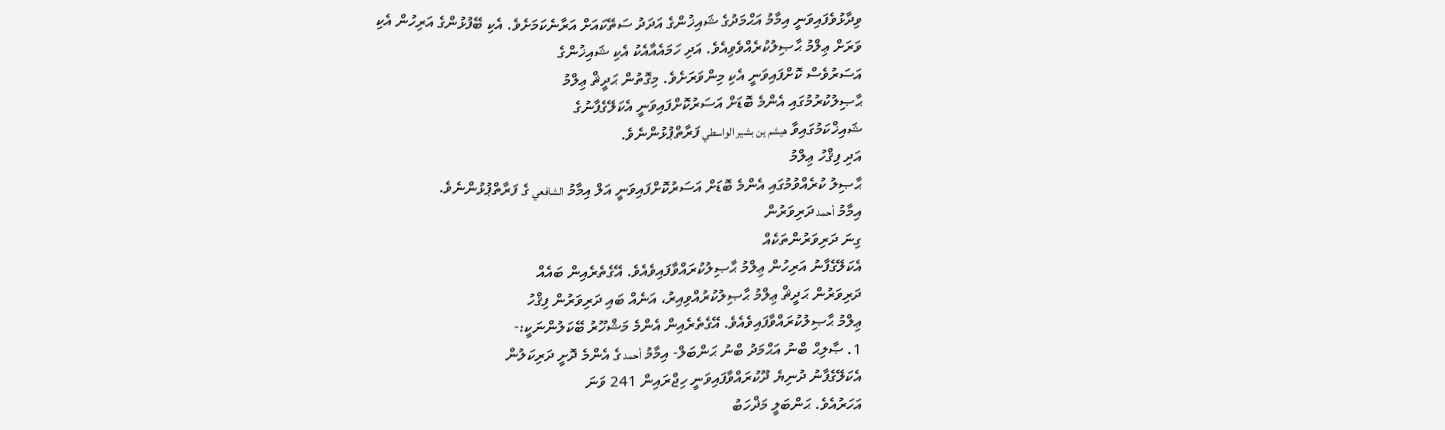ވިދާޅުވެފައިވަނީ އިމާމު އަޙްމަދުގެ ޝައިޚުންގެ އަދަދު ސަތޭކައަށް އަރާނެކަމަށެވެ. އެކި ބޭފުޅުންގެ އަރިހުން އެކި
ވަރަށް ޢިލްމު ޙާޞިލުކުރެއްވެވިއެވެ. އަދި ހަމައެއާއެކު އެކި ޝައިޚުންގެ
އަސަރުވެސް ކޮށްފައިވަނީ އެކި މިންވަރަށެވެ. މިގޮތުން ޙަދީޘް ޢިލްމު
ޙާޞިލުކުރުމުގައި އެންމެ ބޮޑަށް އަސަރުކޮށްފައިވަނީ އެކަލޭގެފާނުގެ
ޝައިޚްކަމުގައިވާ هيشم ين بشير الواسطي ފަރާތްޕުޅުންނެވެ.
އަދި ފިޤްހު ޢިލްމު
ޙާޞިލު ކުރެއްވުމުގައި އެންމެ ބޮޑަށް އަސަރުކޮށްފައިވަނީ އަލް އިމާމު الشافعي ގެ ފަރާތްޕުޅުންނެވެ.
އިމާމު أحمد ދަރިވަރުން
ގިނަ ދަރިވަރުންތަކެއް
އެކަލޭގެފާނު އަރިހުން ޢިލްމު ޙާޞިލުކުރައްވާފައިވެއެވެ. އޭގެތެރެއިން ބައެއް
ދަރިވަރުން ޙަދީޘް ޢިލްމު ޙާޞިލުކުރުއްވިއިރު، އަނެއް ބައި ދަރިވަރުން ފިޤްހު
ޢިލްމު ޙާޞިލުކުރައްވާފައިވެއެވެ. އޭގެތެރެއިން އެންމެ މަޝްހޫރު ބޭކަލުންނަކީ:-
1. ޞާލިޙް ބްނު އަޙްމަދު ބްނު ޙަންބަލް- އިމާމު أحمد ގެ އެންމެ ދޮށީ ދަރިކަލުން
އެކަލޭގެފާނު ދުނިޔެ ދޫކުރައްވާފައިވަނީ ހިޖްރައިން 241 ވަނަ
އަހަރުއެވެ. ޙަންބަލީ މަޛްހަބު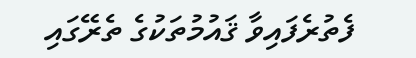ފެތުރެފައިވާ ޤައުމުތަކުގެ ތެރޭގައި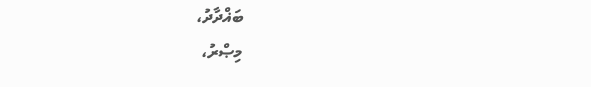ބަޣްދާދު،
މިޞްރު،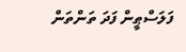ފަލަސްޠީން ފަދަ ތަންތަން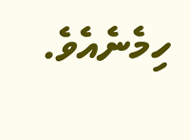ހިމެނެއެވެ.